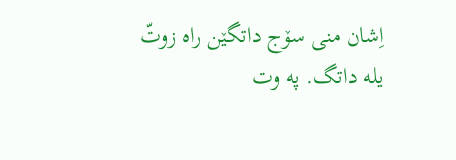اِشان منی سۆج داتگێن راه زوتّ یله داتگ. په وت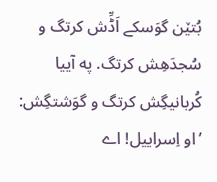بُتێن گوَسکے اَڈِّش کرتگ و سُجدَهِش کرتگ. په آییا کُربانیگِش کرتگ و گوَشتگِش: ’او اِسراییل! اے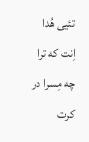تئیی هُدا اِنت که ترا چه مِسرا در کرت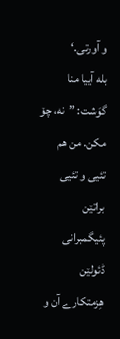و آورتی.‘
بله آییا منا گوَشت: ”نه، چۆ مکن. من هم تئیی و تئیی براتێن پئیگمبرانی ڈئولێن هِزمتکارے آن و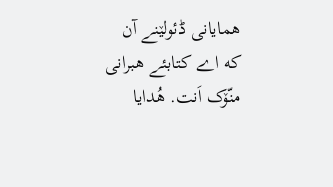همایانی ڈئولێنے آن که اے کتابئے هبرانی منّۆک اَنت. هُدایا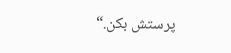پرستش بکن.“